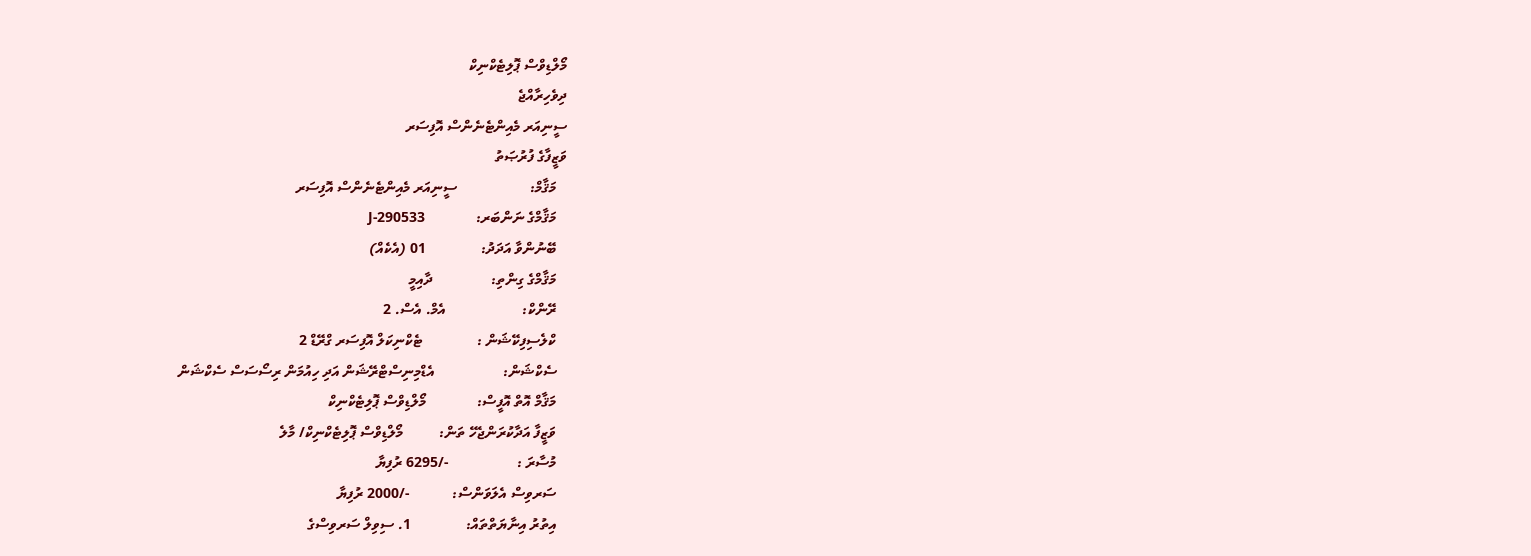މޯލްޑިވްސް ޕޮލިޓެކްނިކް
ދިވެހިރާއްޖެ
ސީނިއަރ މެއިންޓެނެންސް އޮފިސަރ
ވަޒީފާގެ ފުރުޞަތު
   މަޤާމް:                    ސީނިއަރ މެއިންޓެނެންސް އޮފިސަރ
   މަޤާމްގެ ނަންބަރ:              J-290533
   ބޭނުންވާ އަދަދު:               01 (އެކެއް)
   މަޤާމްގެ ގިންތި:                ދާއިމީ
   ރޭންކް:                     އެމް. އެސް. 2
   ކްލެސިފިކޭޝަން :               ޓެކްނިކަލް އޮފިސަރ ގްރޭޑް 2
   ސެކްޝަން:                   އެޑްމިނިސްޓްރޭޝަން އަދި ހިއުމަން ރިސޯސަސް ސެކްޝަން
   މަޤާމް އޮތް އޮފީސް:              މޯލްޑިވްސް ޕޮލިޓެކްނިކް
   ވަޒީފާ އަދާކުރަންޖެހޭ ތަން:          މޯލްޑިވްސް ޕޮލިޓެކްނިކް/ މާލެ
   މުސާރަ :                   -/6295 ރުފިޔާ
   ސަރވިސް އެލަވަންސް:            -/2000 ރުފިޔާ
   އިތުރު އިނާޔަތްތައް:               1. ސިވިލް ސަރވިސްގެ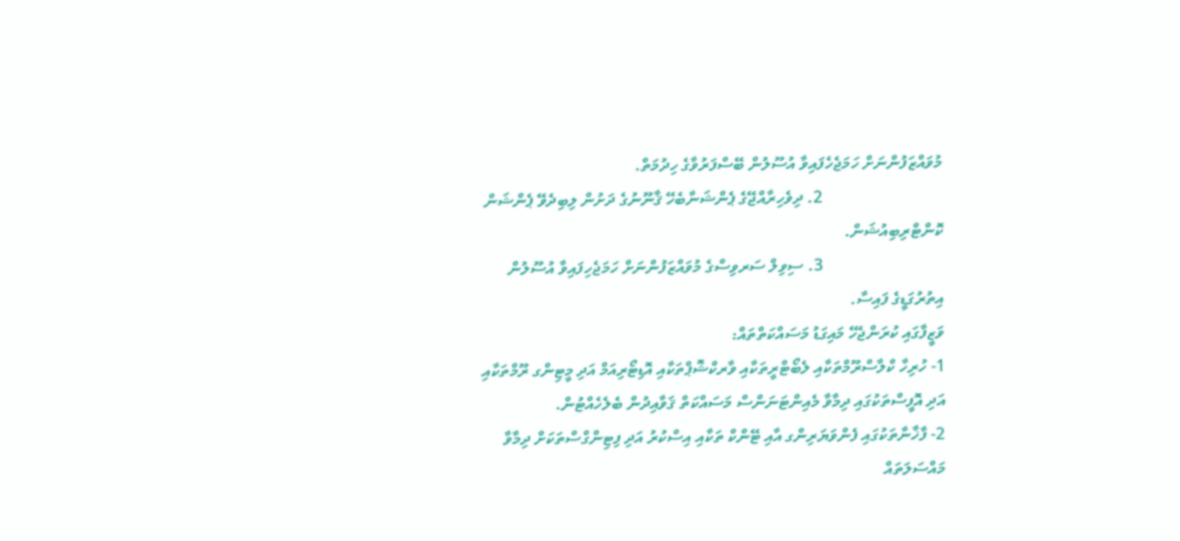މުވައްޒަފުންނަށް ހަމަޖެހެފައިވާ އުސޫލުން ބޭސްފަރުވާގެ ހިދުމަތް.
                             2. ދިވެހިރާއްޖޭގެ ޕެންޝަނާބެހޭ ޤާނޫނުގެ ދަށުން ލިބިދެވޭ ޕެންޝަން ކޮންޓްރިބިއުޝަން.
                             3. ސިވިލް ސަރވިސްގެ މުވައްޒަފުންނަށް ހަމަޖެހިފައިވާ އުސޫލުން އިތުރުގަޑީގެ ފައިސާ.
ވަޒީފާގައި ކުރަންޖެހޭ މައިގަޑު މަސައްކަތްތައް:
1- ހުރިހާ ކްލާސްރޫމްތަކާއި ލެބޯޓްރީތަކާއި ވާރކްޝޮޕްތަކާއި އޮޑިޓޯރިއަމް އަދި މީޓިންގ ރޫމްތަކާއި އަދި އޮފީސްތަކުގައި ދިމާވާ މެއިންޓަނަންސް މަސައްކަތް ޤަވާއިދުން ބެލެހެއްޓުން.
2- ފާޚާނާތަކުގައި ފެންވަޔަރިންގ އާއި ޓޭންކް ތަކާއި އިސްކުރު އަދި ފިޓިންގްސްތަކަށް ދިމާވާ މައްސަލަތައް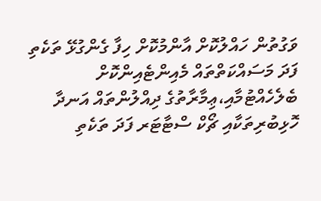ވަގުތުން ހައްލުކޮށް އާންމުކޮށް ހިފާ ގެންގުޅޭ ތަކެތި ފަދަ މަސައްކަތްތައް މެއިންޓެއިންކޮށް ބެލެހެއްޓުމާއި،ޢިމާރާތުގެ ދިއްލުންތައް އަނދާ ހޮޅިބުރިތަކާއި ޗޯކް ސްޓާޓަރ ފަދަ ތަކެތި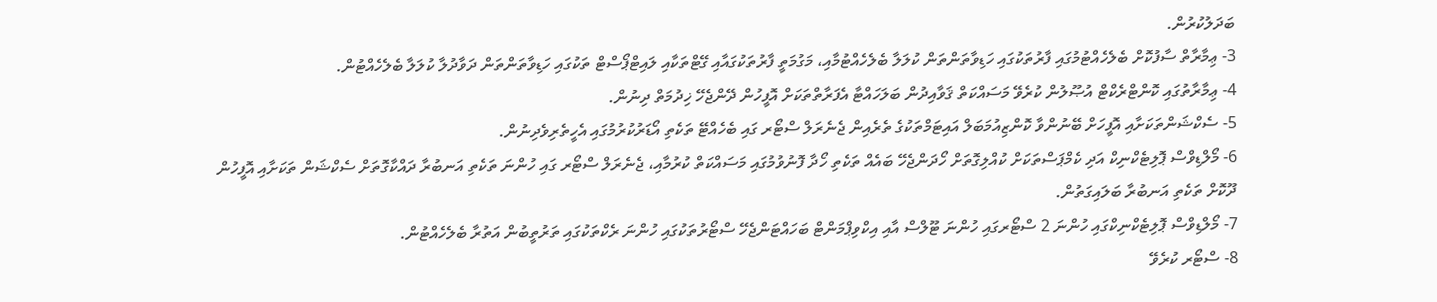ބަދަލުކުރުން.
3- ޢިމާރާތް ސާފުކޮށް ބެލެހެއްޓުމުގައި ފާރުތަކުގައި ހަޑިވާތަންތަން ކުލަލާ ބެލެހެއްޓުމާއި، މަގުމަތީ ފާރުތަކުގައާއި ގޭޓްތަކާއި ލައިޓްޕޯސްޓް ތަކުގައި ހަޑިވާތަންތަން ދަވާދުލާ ކުލަލާ ބެލެހެއްޓުން.
4- ޢިމާރާތުގައި ކޮންޓްރެކްޓް އުޞޫލުން ކުރެވޭ މަސައްކަތް ޤަވާއިދުން ބަލަހައްޓާ އެފަރާތްތަކަށް އޮފީހުން ދޭންޖެހޭ ޚިދުމަތް ދިނުން.
5- ސެކްޝަންތަކަށާއި އޮފީހަށް ބޭނުންވާ ކޮންޒިއުމަބަލް އައިޓަމްތަކުގެ ތެރެއިން ޖެނެރަލް ސްޓޯރ ގައި ބެހެއްޓޭ ތަކެތި އޯޑަރުކުރުމުގައި އެހީތެރިވެދިނުން.
6- މޯލްޑިވްސް ޕޮލިޓެކްނިކް އަދި ކެމްޕަސްތަކަށް ކުއްލިގޮތަށް ހޯދަންޖެހޭ ބައެއް ތަކެތި ހޯދާ ފޮނުވުމުގައި މަސައްކަތް ކުރުމާއި، ޖެނެރަލް ސްޓޯރ ގައި ހުންނަ ތަކެތި އަނބުރާ ދައްކާގޮތަށް ސެކްޝަން ތަކަށާއި އޮފީހުން ދޫކޮށް ތަކެތި އަނބުރާ ބަލައިގަތުން.
7- މޯލްޑިވްސް ޕޮލިޓެކްނިކްގައި ހުންނަ 2 ސްޓޯރގައި ހުންނަ ޓޫލްސް އާއި އިކްވިޕްމަންޓް ބަހައްޓަންޖެހޭ ސްޓޯރުތަކުގައި ހުންނަ ރެކްތަކުގައި ތަރުތީބުން އަތުރާ ބެލެހެއްޓުން.
8- ސްޓޯރ ކުރެވޭ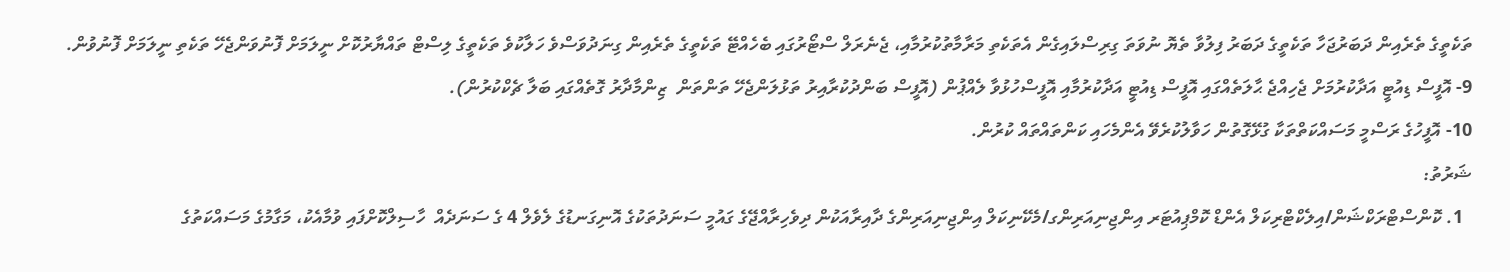ތަކެތީގެ ތެރެއިން ދަބަރުޖަހާ ތަކެތީގެ ދަބަރު ފިލުވާ ތެޔޮ ނުވަތަ ގިރިސްލައިގެން އެތަކެތި މަރާމާތުކުރުމާއި، ޖެނެރަލް ސްޓޯރުގައި ބެހެއްޓޭ ތަކެތީގެ ތެރެއިން ގިނަދުވަސްވެ ހަލާކުވެ ތަކެތީގެ ލިސްޓް ތައްޔާރުކޮށް ނީލަމަށް ފޮނުވަންޖެހޭ ތަކެތި ނީލަމަށް ފޮނުވުން.
9- އޮފީސް ޑިއުޓީ އަދާކުރުމަށް ޖެހިއްޖެ ޙާލަތެއްގައި އޮފީސް ޑިއުޓީ އަދާކުރުމާއި އޮފީސްހުޅުވާ ލެއްޕުން (އޮފީސް ބަންދުކުރާއިރު ތަޅުލަންޖެހޭ ތަންތަން  ޒިންމާދާރު ގޮތެއްގައި ބަލާ ޗެކްކުރުން).
10- އޮފީހުގެ ރަސްމީ މަސައްކަތްތަކާ ގުޅޭގޮތުން ހަވާލުކުރެވޭ އެންމެހައި ކަންތައްތައް ކުރުން.
ޝަރުތު:
  1. ކޮންސްޓްރަކްޝަން/އިލެކްޓްރިކަލް އެންޑް ކޮމްޕިއުޓަރ އިންޖިނިއަރިންގ/މެކޭނިކަލް އިންޖިނިއަރިންގެ ދާއިރާއަކުން ދިވެހިރާއްޖޭގެ ގައުމީ ސަނަދުތަކުގެ އޮނިގަނޑުގެ ލެވެލް 4 ގެ ސަނަދެއް  ހާސިލްކޮށްފައި ވުމާއެކު، މަގާމުގެ މަސައްކަތުގެ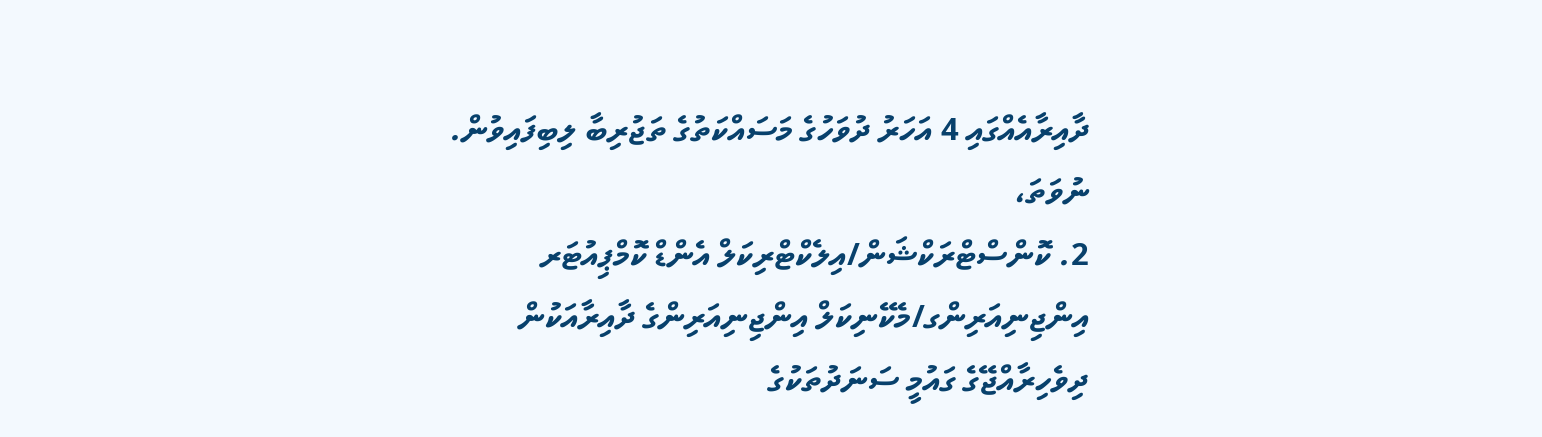ދާއިރާއެއްގައި 4 އަހަރު ދުވަހުގެ މަސައްކަތުގެ ތަޖުރިބާ ލިބިފައިވުން.
ނުވަތަ،
2. ކޮންސްޓްރަކްޝަން/އިލެކްޓްރިކަލް އެންޑް ކޮމްޕިއުޓަރ އިންޖިނިއަރިންގ/މެކޭނިކަލް އިންޖިނިއަރިންގެ ދާއިރާއަކުން ދިވެހިރާއްޖޭގެ ގައުމީ ސަނަދުތަކުގެ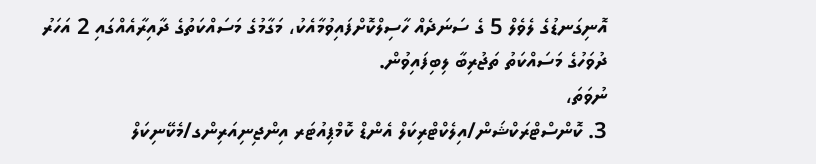އޮނިގަނޑުގެ ލެވެލް 5 ގެ ސަނަދެއް ހާސިލްކޮށްފައިވުމާއެކު، މަގާމުގެ މަސައްކަތުގެ ދާއިރާއެއްގައި 2 އަހަރު ދުވަހުގެ މަސައްކަތު ތަޖުރިބާ ލިބިފައިވުން.
ނުވަތަ،
3. ކޮންސްޓްރަކްޝަން/އިލެކްޓްރިކަލް އެންޑް ކޮމްޕިއުޓަރ އިންޖިނިއަރިންގ/މެކޭނިކަލް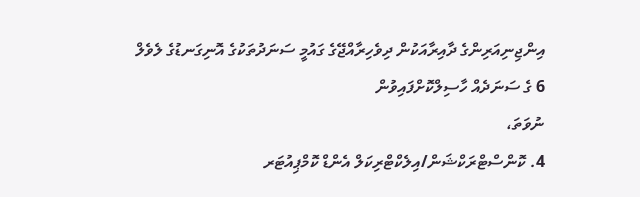އިންޖިނިއަރިންގެ ދާއިރާއަކުން ދިވެހިރާއްޖޭގެ ގައުމީ ސަނަދުތަކުގެ އޮނިގަނޑުގެ ލެވެލް 6 ގެ ސަނަދެއް ހާސިލްކޮށްފައިވުން
ނުވަތަ،
4. ކޮންސްޓްރަކްޝަން/އިލެކްޓްރިކަލް އެންޑް ކޮމްޕިއުޓަރ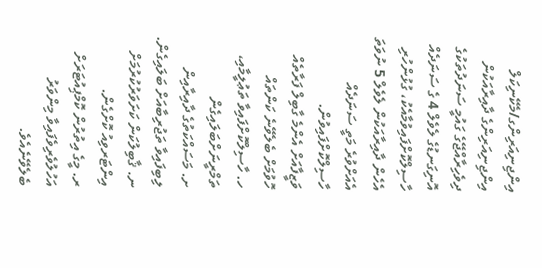އިންޖިނިއަރިންގ/މެކޭނިކަލް އިންޖިނިއަރިންގެ ދާއިރާއަކުން ދިވެހިރާއްޖޭގެ ގައުމީ ސަނަދުތަކުގެ އޮނިގަނޑުގެ ލެވެލް 4 ގެ ސަނަދެއް ހާސިލްކޮށްފައިވުމާއެކު، ގުޅުންހުރި އެހެން ދާއިރާއަކުން ލެވެލް 5 ނުވަތަ އެއަށްވުރެ މަތީ ސަނަދެއް ހާސިލްކޮށްފައިވުން.
ވަޒީފާއަށް އެންމެ ގާބިލް ފަރާތެއް ހޮވުމަށް ބެލެވޭނެ ކަންތައް
ހ. ހާސިލްކޮށްފައިވާ ތަޢުލީމާއި، ތަމްރީނަށްބަލައިގެން
ށ. މަސައްކަތުގެ ދާއިރާއިން ލިބިފައިވާ ތަޖުރިބާއަށް ބަލައިގެން.
ނ. ޤާބިލުކަން ކަށަވަރުކުރުމަށް އިންޓަރވިއު ކޮށްގެން.
ރ. މީގެ އިތުރުން ކޮމްޕިއުޓަރަށް އަހުލުވެރިވެފައިވާ މިންވަރު ބެލެވޭނެއެވެ.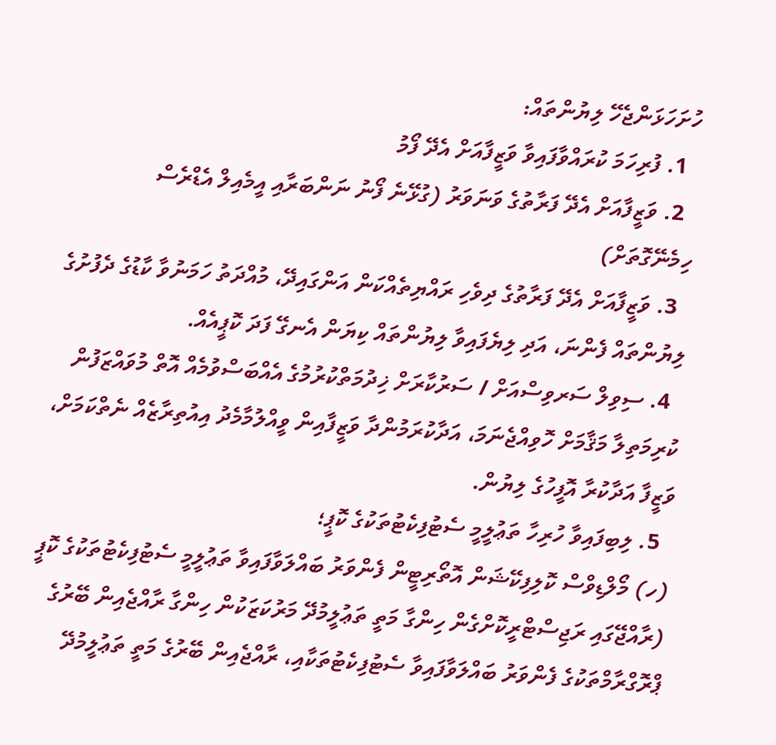ހުށަހަޅަންޖެހޭ ލިޔުންތައް:
  1. ފުރިހަމަ ކުރައްވާފައިވާ ވަޒީފާއަށް އެދޭ ފޯމު
  2. ވަޒީފާއަށް އެދޭ ފަރާތުގެ ވަނަވަރު (ގުޅޭނެ ފޯނު ނަންބަރާއި އީމެއިލް އެޑްރެސް ހިމެނޭގޮތަށް)
  3. ވަޒީފާއަށް އެދޭ ފަރާތުގެ ދިވެހި ރައްޔިތެއްކަން އަންގައިދޭ، މުއްދަތު ހަމަނުވާ ކާޑުގެ ދެފުށުގެ ލިޔުންތައް ފެންނަ، އަދި ލިޔެފައިވާ ލިޔުންތައް ކިޔަން އެނގޭ ފަދަ ކޮޕީއެއް.
  4. ސިވިލް ސަރވިސްއަށް / ސަރުކާރަށް ޚިދުމަތްކުރުމުގެ އެއްބަސްވުމެއް އޮތް މުވައްޒަފުން ކުރިމަތިލާ މަޤާމަށް ހޮވިއްޖެނަމަ، އަދާކުރަމުންދާ ވަޒީފާއިން ވީއްލުމާމެދު އިއުތިރާޒެއް ނެތްކަމަށް، ވަޒީފާ އަދާކުރާ އޮފީހުގެ ލިޔުން.
  5. ލިބިފައިވާ ހުރިހާ ތަޢުލީމީ ސެޓުފިކެޓުތަކުގެ ކޮޕީ؛
(ހ) މޯލްޑިވްސް ކޮލިފިކޭޝަން އޮތޯރިޓީން ފެންވަރު ބައްލަވާފައިވާ ތަޢުލީމީ ސެޓުފިކެޓުތަކުގެ ކޮޕީ (ރާއްޖޭގައި ރަޖިސްޓްރީކޮށްގެން ހިންގާ މަތީ ތަޢުލީމުދޭ މަރުކަޒަކުން ހިންގާ ރާއްޖެއިން ބޭރުގެ ޕްރޮގްރާމްތަކުގެ ފެންވަރު ބައްލަވާފައިވާ ސެޓުފިކެޓުތަކާއި، ރާއްޖެއިން ބޭރުގެ މަތީ ތަޢުލީމުދޭ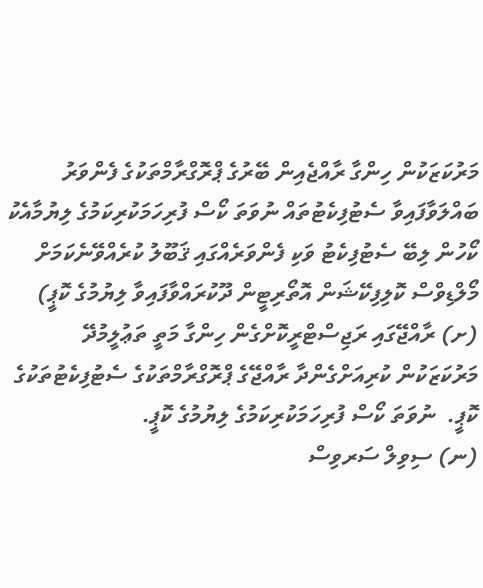މަރުކަޒަކުން ހިންގާ ރާއްޖެއިން ބޭރުގެ ޕްރޮގްރާމްތަކުގެ ފެންވަރު ބައްލަވާފައިވާ ސެޓުފިކެޓުތައް ނުވަތަ ކޯސް ފުރިހަމަކުރިކަމުގެ ލިޔުމާއެކު ކޯހުން ލިބޭ ސެޓުފިކެޓު ވަކި ފެންވަރެއްގައި ޤަބޫލު ކުރެއްވޭނެކަމަށް މޯލްޑިވްސް ކޮލިފިކޭޝަން އޮތޯރިޓީން ދޫކުރައްވާފައިވާ ލިޔުމުގެ ކޮޕީ)
(ށ) ރާއްޖޭގައި ރަޖިސްޓްރީކޮށްގެން ހިންގާ މަތީ ތަޢުލީމުދޭ މަރުކަޒަކުން ކުރިއަށްގެންދާ ރާއްޖޭގެ ޕްރޮގްރާމްތަކުގެ ސެޓުފިކެޓުތަކުގެ ކޮޕީ.  ނުވަތަ ކޯސް ފުރިހަމަކުރިކަމުގެ ލިޔުމުގެ ކޮޕީ.
(ނ) ސިވިލް ސަރވިސް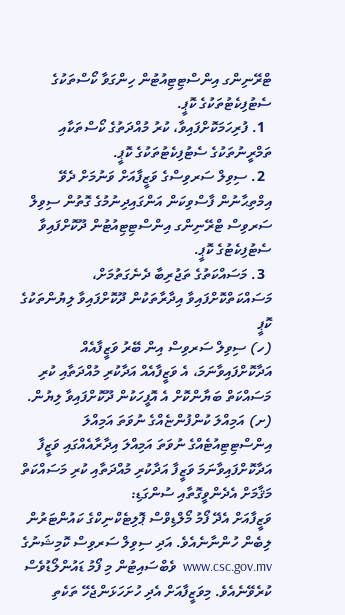ޓްރޭނިންގ އިންސްޓިޓިއުޓުން ހިންގަވާ ކޯސްތަކުގެ ސެޓުފިކެޓުތަކުގެ ކޮޕީ.
  1. ފުރިހަމަކޮށްފައިވާ، ކުރު މުއްދަތުގެ ކޯސްތަކާއި ތަމްރީނުތަކުގެ ސެޓުފިކެޓުތަކުގެ ކޮޕީ.
  2. ސިވިލް ސަރވިސްގެ ވަޒީފާއަށް ވަނުމަށް ދެވޭ އިމްތިޙާނުން ފާސްވިކަން އަންގައިދިނުމުގެ ގޮތުން ސިވިލް ސަރވިސް ޓްރޭނިންގ އިންސްޓިޓިއުޓުން ދޫކޮށްފައިވާ ސެޓުފިކެޓުގެ ކޮޕީ.
  3. މަސައްކަތުގެ ތަޖުރިބާ ދެނެގަތުމަށް، މަސައްކަތްކޮށްފައިވާ އިދާރާތަކުން ދޫކޮށްފައިވާ ލިޔުންތަކުގެ ކޮޕީ
(ހ) ސިވިލް ސަރވިސް އިން ބޭރު ވަޒީފާއެއް އަދާކޮށްފައިވާނަމަ، އެ ވަޒީފާއެއް އަދާކުރި މުއްދަތާއި ކުރި މަސައްކަތް ބަޔާންކޮށް އެ އޮފީހަކުން ދޫކޮށްފައިވާ ލިޔުން.
(ށ) އަމިއްލަ ކުންފުންޏެއްގެ ނުވަތަ އަމިއްލަ އިންސްޓިޓިއުޓެއްގެ ނުވަތަ އަމިއްލަ އިދާރާއެއްގައި ވަޒީފާ އަދާކޮށްފައިވާނަމަ ވަޒީފާ އަދާކުރި މުއްދަތާއި ކުރި މަސައްކަތް
މަޤާމަށް އެދެންވީގޮތާއި ސުންގަޑި:
ވަޒީފާއަށް އެދޭ ފޯމު މޯލްޑިވްސް ޕޮލިޓެކްނިކްގެ ކައުންޓަރުން ލިބެން ހުންނާނެއެވެ. އަދި ސިވިލް ސަރވިސް ކޮމިޝަނުގެ  www.csc.gov.mv  ވެބްސައިޓުން މި ފޯމު ޑައުންލޯޑުވެސް ކުރެވޭނެއެވެ. މިވަޒީފާއަށް އެދި ހުށަހަޅަންޖެހޭ ތަކެތި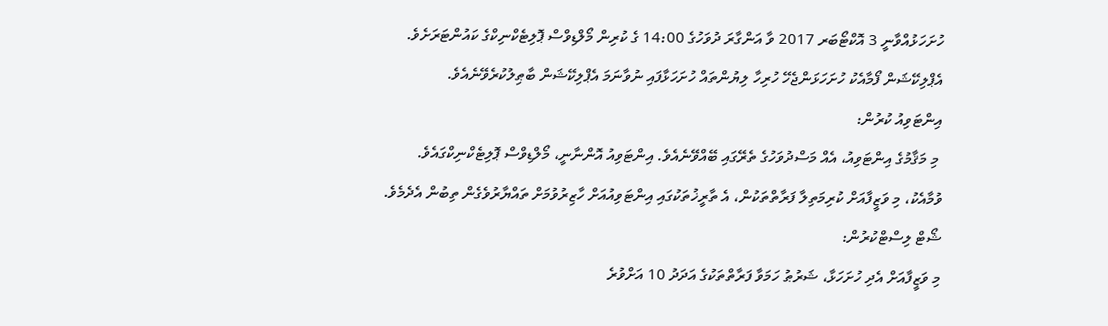ހުށަހަޅުއްވާނީ 3 އޮކްޓޯބަރ 2017 ވާ އަންގާރަ ދުވަހުގެ 14:00 ގެ ކުރިން މޯލްޑިވްސް ޕޮލިޓެކްނިކްގެ ކައުންޓަރަށެވެ.
އެޕްލިކޭޝަން ފޯމާއެކު ހުށަހަޅަންޖެހޭ ހުރިހާ ލިޔުންތައް ހުށަހަޅާފައި ނުވާނަމަ އެޕްލިކޭޝަން ބާޠިލުކުރެވޭނެއެވެ.
އިންޓަވިއު ކުރުން:
 މި މަޤާމުގެ އިންޓަވިއު، އެއް މަސްދުވަހުގެ ތެރޭގައި ބޭއްވޭނެއެވެ. އިންޓަވިއު އޮންނާނީ، މޯލްޑިވްސް ޕޮލިޓެކްނިކްގައެވެ.
ވުމާއެކު، މި ވަޒީފާއަށް ކުރިމަތިލާ ފަރާތްތަކުން، އެ ތާރީޚުތަކުގައި އިންޓަވިއުއަށް ހާޒިރުވުމަށް ތައްޔާރުވެގެން ތިބުން އެދެމެވެ.
ޝޯޓް ލިސްޓްކުރުން:
މި ވަޒީފާއަށް އެދި ހުށަހަޅާ، ޝަރުޠު ހަމަވާ ފަރާތްތަކުގެ އަދަދު 10 އަށްވުރެ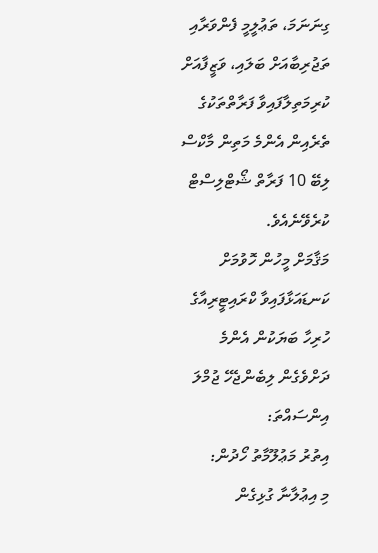ގިނަނަމަ، ތަޢުލީމީ ފެންވަރާއި ތަޖުރިބާއަށް ބަލައި، ވަޒީފާއަށް ކުރިމަތިލާފައިވާ ފަރާތްތަކުގެ ތެރެއިން އެންމެ މަތިން މާކްސް ލިބޭ 10 ފަރާތް ޝޯޓްލިސްޓް ކުރެވޭނެއެވެ.
މަޤާމަށް މީހުން ހޮވުމަށް ކަނޑައަޅާފައިވާ ކްރައިޓީރިއާގެ ހުރިހާ ބަޔަކުން އެންމެ ދަށްވެގެން ލިބެންޖެހޭ ޖުމްލަ އިންސައްތަ:
އިތުރު މަޢުލޫމާތު ހޯދުން:
މި އިޢުލާނާ ގުޅިގެން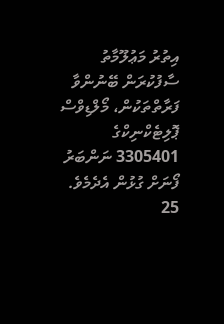އިތުރު މަޢުލޫމާތު ސާފުކުރަން ބޭނުންވާ ފަރާތްތަކުން، މޯލްޑިވްސް ޕޮލިޓެކްނިކްގެ 3305401 ނަންބަރު ފޯނަށް ގުޅުން އެދެމެވެ.
25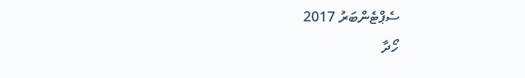ސެޕްޓެންބަރު 2017
ހޯދާ